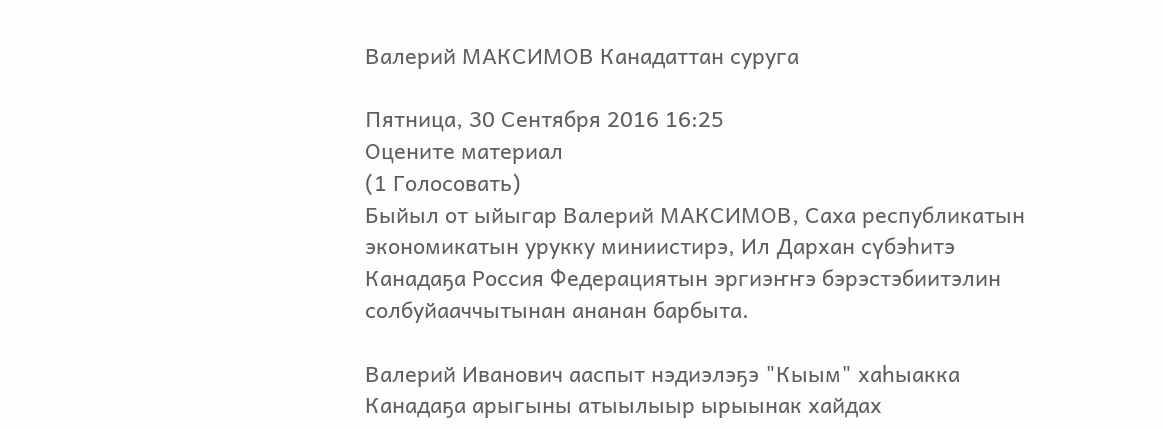Валерий МАКСИМОВ Канадаттан суруга

Пятница, 30 Сентября 2016 16:25
Оцените материал
(1 Голосовать)
Быйыл от ыйыгар Валерий МАКСИМОВ, Саха республикатын экономикатын урукку миниистирэ, Ил Дархан сүбэһитэ Канадаҕа Россия Федерациятын эргиэҥҥэ бэрэстэбиитэлин солбуйааччытынан ананан барбыта.

Валерий Иванович ааспыт нэдиэлэҕэ "Кыым" хаһыакка Канадаҕа арыгыны атыылыыр ырыынак хайдах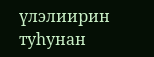үлэлиирин туһунан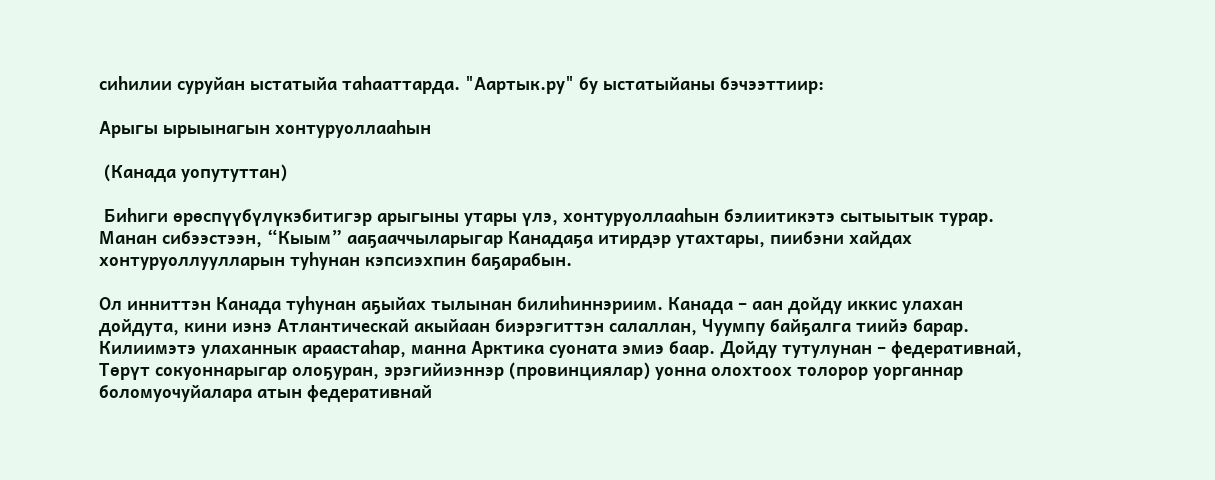сиһилии суруйан ыстатыйа таһааттарда. "Аартык.ру" бу ыстатыйаны бэчээттиир:

Арыгы ырыынагын хонтуруоллааһын

 (Канада уопутуттан)

 Биһиги өрөспүүбүлүкэбитигэр арыгыны утары үлэ, хонтуруоллааһын бэлиитикэтэ сытыытык турар. Манан сибээстээн, “Кыым” ааҕааччыларыгар Канадаҕа итирдэр утахтары, пиибэни хайдах хонтуруоллуулларын туһунан кэпсиэхпин баҕарабын.

Ол инниттэн Канада туһунан аҕыйах тылынан билиһиннэриим. Канада – аан дойду иккис улахан дойдута, кини иэнэ Атлантическай акыйаан биэрэгиттэн салаллан, Чуумпу байҕалга тиийэ барар. Килиимэтэ улаханнык араастаһар, манна Арктика суоната эмиэ баар. Дойду тутулунан – федеративнай, Төрүт сокуоннарыгар олоҕуран, эрэгийиэннэр (провинциялар) уонна олохтоох толорор уорганнар боломуочуйалара атын федеративнай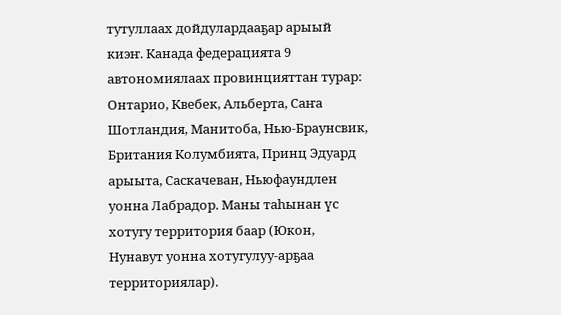тутуллаах дойдулардааҕар арыый киэҥ. Канада федерацията 9 автономиялаах провинцияттан турар: Онтарио, Квебек, Альберта, Саҥа Шотландия, Манитоба, Нью-Браунсвик, Британия Колумбията, Принц Эдуард арыыта, Саскачеван, Ньюфаундлен уонна Лабрадор. Маны таһынан үс хотугу территория баар (Юкон, Нунавут уонна хотугулуу-арҕаа территориялар).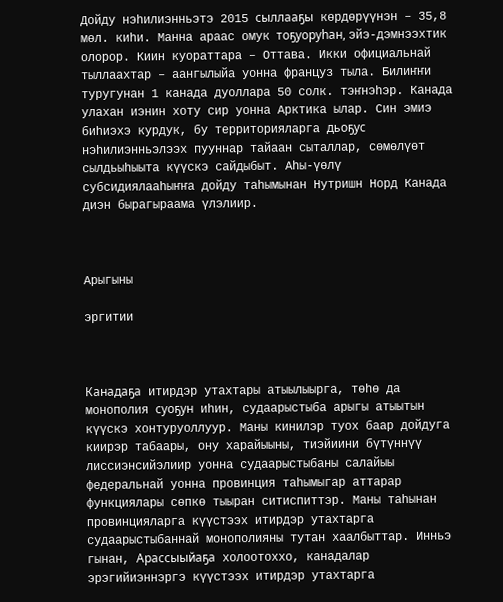Дойду нэһилиэнньэтэ 2015 сыллааҕы көрдөрүүнэн – 35,8 мөл. киһи. Манна араас омук тоҕуоруһан, эйэ-дэмнээхтик олорор. Киин куораттара – Оттава. Икки официальнай тыллаахтар – аангылыйа уонна француз тыла. Билиҥҥи туругунан 1 канада дуоллара 50 солк. тэҥнэһэр. Канада улахан иэнин хоту сир уонна Арктика ылар. Син эмиэ биһиэхэ курдук, бу территорияларга дьоҕус нэһилиэнньэлээх пууннар тайаан сыталлар, сөмөлүөт сылдьыһыыта күүскэ сайдыбыт. Аһы-үөлү субсидиялааһыҥҥа дойду таһымынан Нутришн Норд Канада диэн бырагыраама үлэлиир.



Арыгыны

эргитии



Канадаҕа итирдэр утахтары атыылыырга, төһө да монополия суоҕун иһин, судаарыстыба арыгы атыытын күүскэ хонтуруоллуур. Маны кинилэр туох баар дойдуга киирэр табаары, ону харайыыны, тиэйиини бүтүннүү лиссиэнсийэлиир уонна судаарыстыбаны салайыы федеральнай уонна провинция таһымыгар аттарар функциялары сөпкө тыыран ситиспиттэр. Маны таһынан провинцияларга күүстээх итирдэр утахтарга судаарыстыбаннай монополияны тутан хаалбыттар. Инньэ гынан, Арассыыйаҕа холоотоххо, канадалар эрэгийиэннэргэ күүстээх итирдэр утахтарга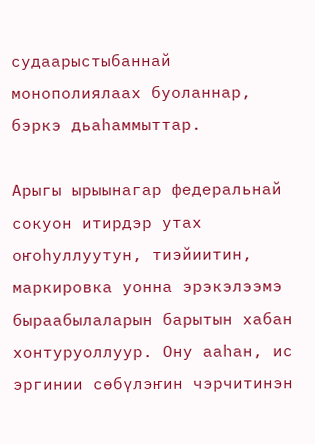судаарыстыбаннай монополиялаах буоланнар, бэркэ дьаһаммыттар.

Арыгы ырыынагар федеральнай сокуон итирдэр утах оҥоһуллуутун, тиэйиитин, маркировка уонна эрэкэлээмэ быраабылаларын барытын хабан хонтуруоллуур. Ону ааһан, ис эргинии сөбүлэҥин чэрчитинэн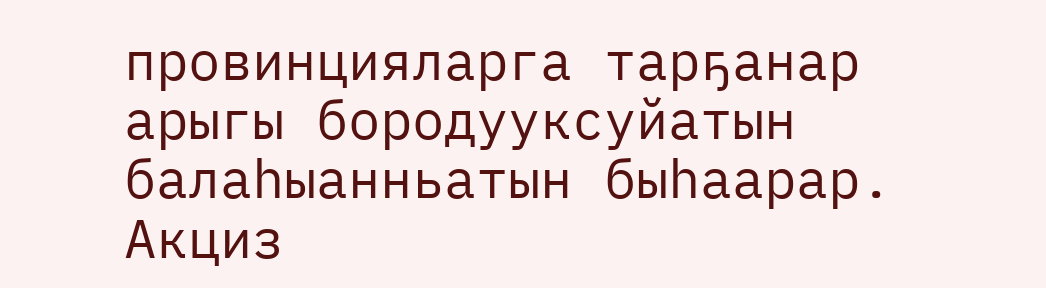провинцияларга тарҕанар арыгы бородууксуйатын балаһыанньатын быһаарар. Акциз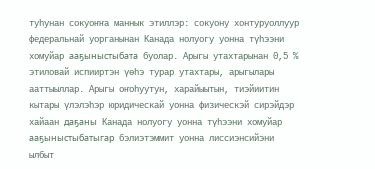туһунан сокуоҥҥа маннык этиллэр: сокуону хонтуруоллуур федеральнай уорганынан Канада нолуогу уонна түһээни хомуйар ааҕыныстыбата буолар. Арыгы утахтарынан 0,5 % этиловай испииртэн үөһэ турар утахтары, арыгылары ааттыыллар. Арыгы оҥоһуутун, харайыытын, тиэйиитин кытары үлэлэһэр юридическай уонна физическэй сирэйдэр хайаан даҕаны Канада нолуогу уонна түһээни хомуйар ааҕыныстыбатыгар бэлиэтэммит уонна лиссиэнсийэни ылбыт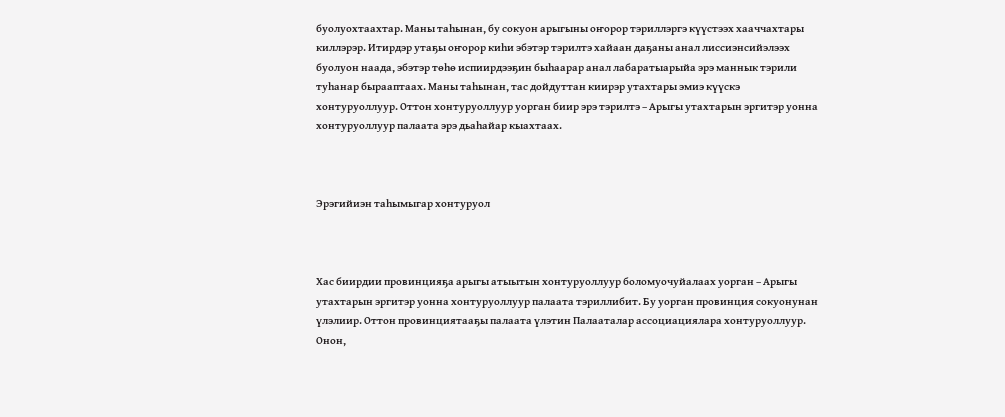буолуохтаахтар. Маны таһынан, бу сокуон арыгыны оҥорор тэриллэргэ күүстээх хааччахтары киллэрэр. Итирдэр утаҕы оҥорор киһи эбэтэр тэрилтэ хайаан даҕаны анал лиссиэнсийэлээх буолуон наада, эбэтэр төһө испиирдээҕин быһаарар анал лабаратыарыйа эрэ маннык тэрили туһанар бырааптаах. Маны таһынан, тас дойдуттан киирэр утахтары эмиэ күүскэ хонтуруоллуур. Оттон хонтуруоллуур уорган биир эрэ тэрилтэ – Арыгы утахтарын эргитэр уонна хонтуруоллуур палаата эрэ дьаһайар кыахтаах.



Эрэгийиэн таһымыгар хонтуруол



Хас биирдии провинцияҕа арыгы атыытын хонтуруоллуур боломуочуйалаах уорган – Арыгы утахтарын эргитэр уонна хонтуруоллуур палаата тэриллибит. Бу уорган провинция сокуонунан үлэлиир. Оттон провинциятааҕы палаата үлэтин Палааталар ассоциациялара хонтуруоллуур. Онон,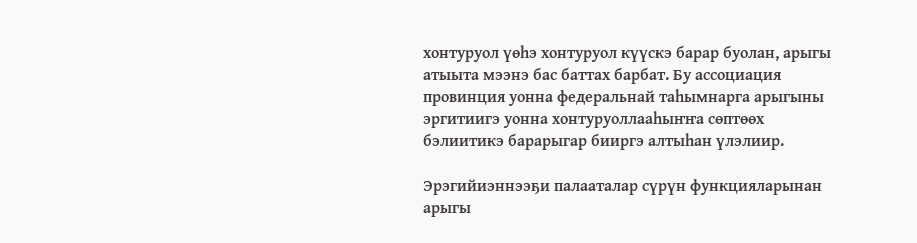хонтуруол үөһэ хонтуруол күүскэ барар буолан, арыгы атыыта мээнэ бас баттах барбат. Бу ассоциация провинция уонна федеральнай таһымнарга арыгыны эргитиигэ уонна хонтуруоллааһыҥҥа сөптөөх бэлиитикэ барарыгар бииргэ алтыһан үлэлиир.

Эрэгийиэннээҕи палааталар сүрүн функцияларынан арыгы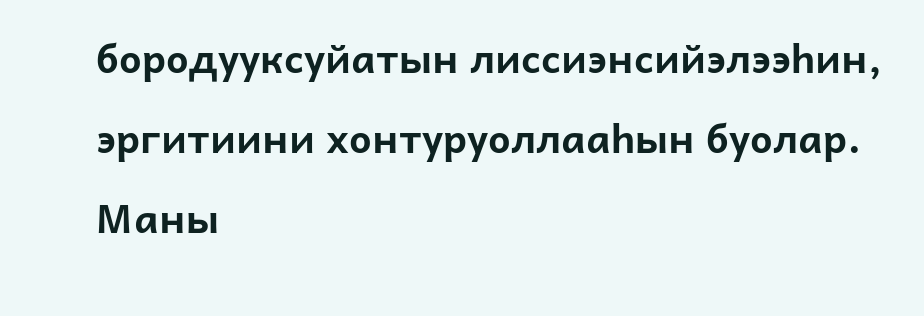бородууксуйатын лиссиэнсийэлээһин, эргитиини хонтуруоллааһын буолар. Маны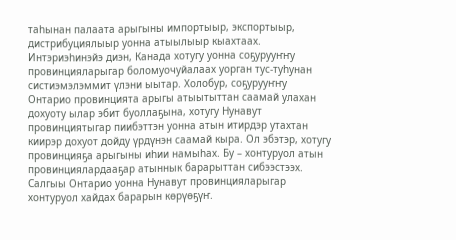таһынан палаата арыгыны импортыыр, экспортыыр, дистрибуциялыыр уонна атыылыыр кыахтаах. Интэриэһинэйэ диэн, Канада хотугу уонна соҕурууҥҥу провинцияларыгар боломуочуйалаах уорган тус-туһунан систиэмэлэммит үлэни ыытар. Холобур, соҕурууҥҥу Онтарио провинцията арыгы атыытыттан саамай улахан дохуоту ылар эбит буоллаҕына, хотугу Нунавут провинциятыгар пиибэттэн уонна атын итирдэр утахтан киирэр дохуот дойду үрдүнэн саамай кыра. Ол эбэтэр, хотугу провинцияҕа арыгыны иһии намыһах. Бу – хонтуруол атын провинциялардааҕар атыннык барарыттан сибээстээх. Салгыы Онтарио уонна Нунавут провинцияларыгар хонтуруол хайдах барарын көрүөҕүҥ.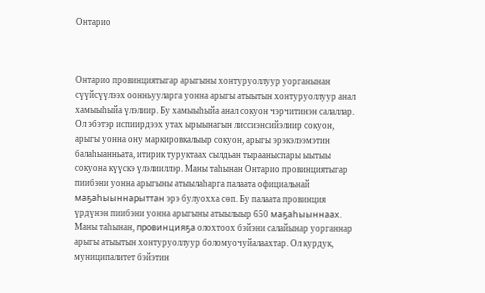Онтарио



Онтарио провинциятыгар арыгыны хонтуруоллуур уорганынан сүүйсүүлээх оонньууларга уонна арыгы атыытын хонтуруоллуур анал хамыыһыйа үлэлиир. Бу хамыыһыйа анал сокуон чэрчитинэн салаллар. Ол эбэтэр испиирдээх утах ырыынагын лиссиэнсийэлиир сокуон, арыгы уонна ону маркировкалыыр сокуон, арыгы эрэкэлээмэтин балаһыанньата, итирик туруктаах сылдьан тырааныспары ыытыы сокуона күүскэ үлэлииллэр. Маны таһынан Онтарио провинциятыгар пиибэни уонна арыгыны атыылаһарга палаата официальнай маҕаһыыннарыттан эрэ булуохха сөп. Бу палаата провинция үрдүнэн пиибэни уонна арыгыны атыылыыр 650 маҕаһыыннаах. Маны таһынан, провинцияҕа олохтоох бэйэни салайынар уорганнар арыгы атыытын хонтуруоллуур боломуочуйалаахтар. Ол курдук, муниципалитет бэйэтин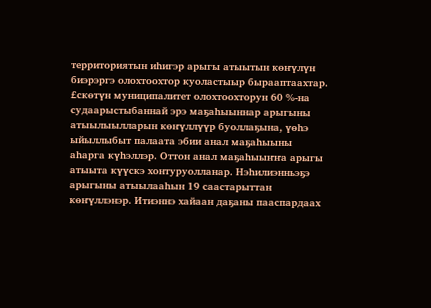территориятын иһигэр арыгы атыытын көҥүлүн биэрэргэ олохтоохтор куоластыыр бырааптаахтар. £скөтүн муниципалитет олохтоохторун 60 %-на судаарыстыбаннай эрэ маҕаһыыннар арыгыны атыылыылларын көҥүллүүр буоллаҕына, үөһэ ыйыллыбыт палаата эбии анал маҕаһыыны аһарга күһэллэр. Оттон анал маҕаһыыҥҥа арыгы атыыта күүскэ хонтуруолланар. Нэһилиэнньэҕэ арыгыны атыылааһын 19 саастарыттан көҥүллэнэр. Итиэннэ хайаан даҕаны пааспардаах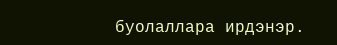буолаллара ирдэнэр.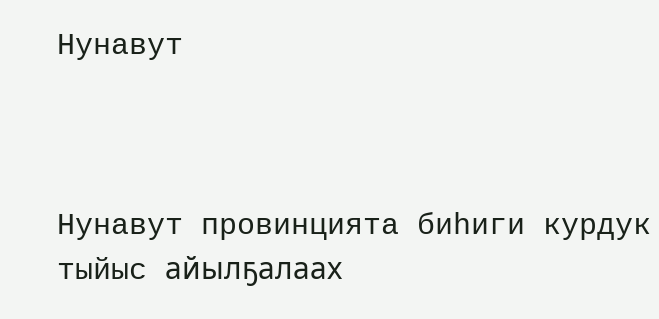Нунавут



Нунавут провинцията биһиги курдук тыйыс айылҕалаах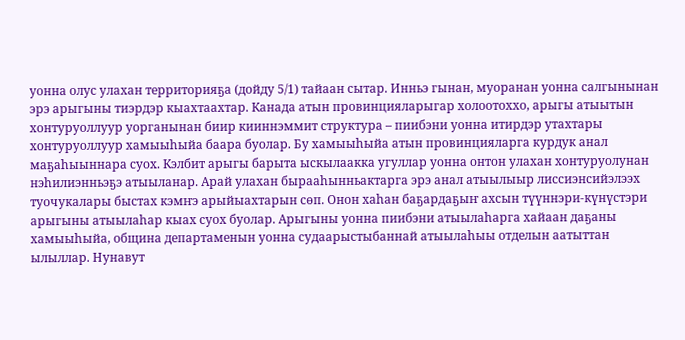уонна олус улахан территорияҕа (дойду 5/1) тайаан сытар. Инньэ гынан, муоранан уонна салгынынан эрэ арыгыны тиэрдэр кыахтаахтар. Канада атын провинцияларыгар холоотоххо, арыгы атыытын хонтуруоллуур уорганынан биир кииннэммит структура – пиибэни уонна итирдэр утахтары хонтуруоллуур хамыыһыйа баара буолар. Бу хамыыһыйа атын провинцияларга курдук анал маҕаһыыннара суох. Кэлбит арыгы барыта ыскылаакка угуллар уонна онтон улахан хонтуруолунан нэһилиэнньэҕэ атыыланар. Арай улахан бырааһынньактарга эрэ анал атыылыыр лиссиэнсийэлээх туочукалары быстах кэмҥэ арыйыахтарын сөп. Онон хаһан баҕардаҕыҥ ахсын түүннэри-күнүстэри арыгыны атыылаһар кыах суох буолар. Арыгыны уонна пиибэни атыылаһарга хайаан даҕаны хамыыһыйа, община департаменын уонна судаарыстыбаннай атыылаһыы отделын аатыттан ылыллар. Нунавут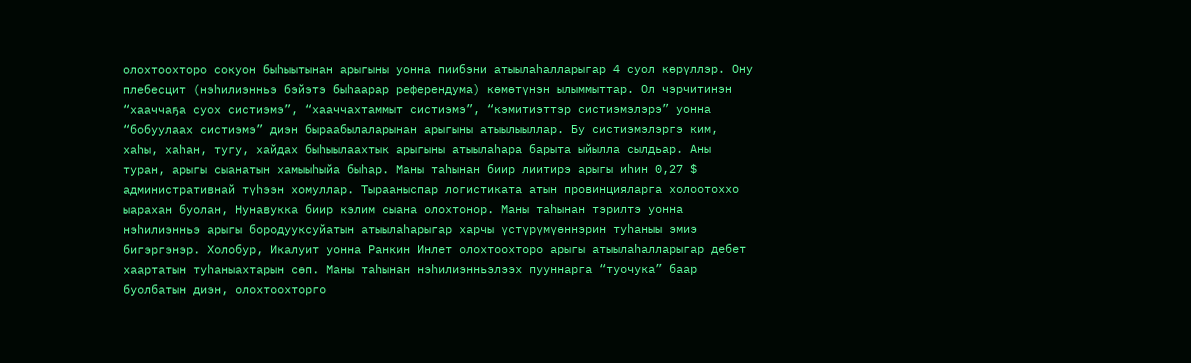олохтоохторо сокуон быһыытынан арыгыны уонна пиибэни атыылаһалларыгар 4 суол көрүллэр. Ону плебесцит (нэһилиэнньэ бэйэтэ быһаарар референдума) көмөтүнэн ылыммыттар. Ол чэрчитинэн “хааччаҕа суох систиэмэ”, “хааччахтаммыт систиэмэ”, “кэмитиэттэр систиэмэлэрэ” уонна “бобуулаах систиэмэ” диэн быраабылаларынан арыгыны атыылыыллар. Бу систиэмэлэргэ ким, хаһы, хаһан, тугу, хайдах быһыылаахтык арыгыны атыылаһара барыта ыйылла сылдьар. Аны туран, арыгы сыанатын хамыыһыйа быһар. Маны таһынан биир лиитирэ арыгы иһин 0,27 $ административнай түһээн хомуллар. Тырааныспар логистиката атын провинцияларга холоотоххо ыарахан буолан, Нунавукка биир кэлим сыана олохтонор. Маны таһынан тэрилтэ уонна нэһилиэнньэ арыгы бородууксуйатын атыылаһарыгар харчы үстүрүмүөннэрин туһаныы эмиэ бигэргэнэр. Холобур, Икалуит уонна Ранкин Инлет олохтоохторо арыгы атыылаһалларыгар дебет хаартатын туһаныахтарын сөп. Маны таһынан нэһилиэнньэлээх пууннарга “туочука” баар буолбатын диэн, олохтоохторго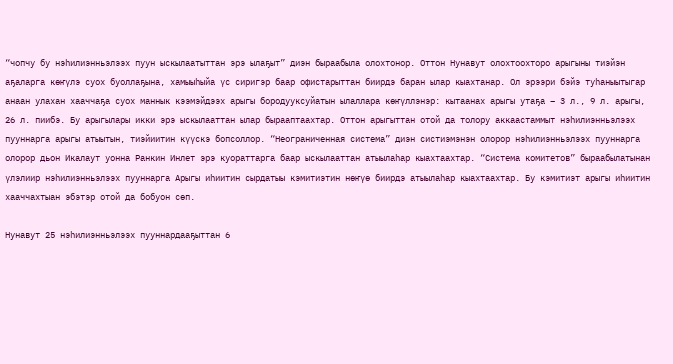“чопчу бу нэһилиэнньэлээх пуун ыскылаатыттан эрэ ылаҕыт” диэн быраабыла олохтонор. Оттон Нунавут олохтоохторо арыгыны тиэйэн аҕаларга көҥүлэ суох буоллаҕына, хамыыһыйа үс сиригэр баар офистарыттан биирдэ баран ылар кыахтанар. Ол эрээри бэйэ туһаныытыгар анаан улахан хааччаҕа суох маннык кээмэйдээх арыгы бородууксуйатын ылаллара көҥүллэнэр: кытаанах арыгы утаҕа – 3 л., 9 л. арыгы, 26 л. пиибэ. Бу арыгылары икки эрэ ыскылааттан ылар бырааптаахтар. Оттон арыгыттан отой да толору аккаастаммыт нэһилиэнньэлээх пууннарга арыгы атыытын, тиэйиитин күүскэ бопсоллор. “Неограниченная система” диэн систиэмэнэн олорор нэһилиэнньэлээх пууннарга олорор дьон Икалаут уонна Ранкин Инлет эрэ куораттарга баар ыскылааттан атыылаһар кыахтаахтар. “Система комитетов” быраабылатынан үлэлиир нэһилиэнньэлээх пууннарга Арыгы иһиитин сырдатыы кэмитиэтин нөҥүө биирдэ атыылаһар кыахтаахтар. Бу кэмитиэт арыгы иһиитин хааччахтыан эбэтэр отой да бобуон сөп.

Нунавут 25 нэһилиэнньэлээх пууннардааҕыттан 6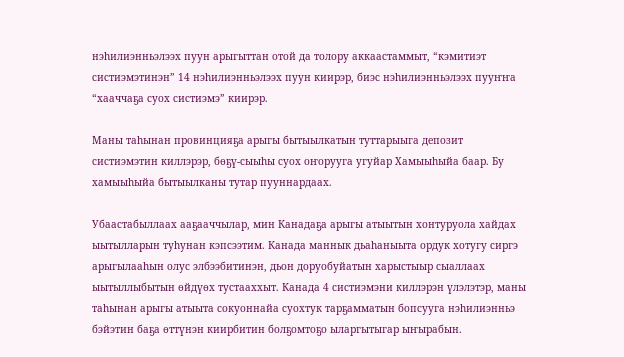нэһилиэнньэлээх пуун арыгыттан отой да толору аккаастаммыт, “кэмитиэт систиэмэтинэн” 14 нэһилиэнньэлээх пуун киирэр, биэс нэһилиэнньэлээх пууҥҥа “хааччаҕа суох систиэмэ” киирэр.

Маны таһынан провинцияҕа арыгы бытыылкатын туттарыыга депозит систиэмэтин киллэрэр, бөҕү-сыыһы суох оҥорууга угуйар Хамыыһыйа баар. Бу хамыыһыйа бытыылканы тутар пууннардаах.

Убаастабыллаах ааҕааччылар, мин Канадаҕа арыгы атыытын хонтуруола хайдах ыытылларын туһунан кэпсээтим. Канада маннык дьаһаныыта ордук хотугу сиргэ арыгылааһын олус элбээбитинэн, дьон доруобуйатын харыстыыр сыаллаах ыытыллыбытын өйдүөх тустааххыт. Канада 4 систиэмэни киллэрэн үлэлэтэр, маны таһынан арыгы атыыта сокуоннайа суохтук тарҕамматын бопсууга нэһилиэнньэ бэйэтин баҕа өттүнэн киирбитин болҕомтоҕо ыларгытыгар ыҥырабын.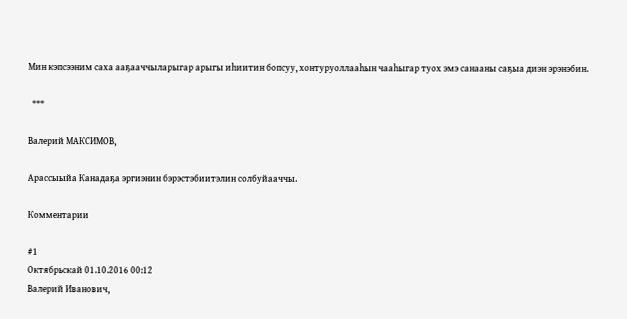Мин кэпсээним саха ааҕааччыларыгар арыгы иһиитин бопсуу, хонтуруоллааһын чааһыгар туох эмэ санааны саҕыа диэн эрэнэбин.

  ***

Валерий МАКСИМОВ,

Арассыыйа Канадаҕа эргиэнин бэрэстэбиитэлин солбуйааччы.

Комментарии

#1
Октябрьскай 01.10.2016 00:12
Валерий Иванович,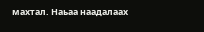махтал. Наьаа наадалаах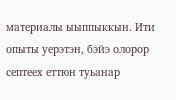материалы ыыппыккын. Ити опыты уерэтэн, бэйэ олорор септеех еттюн туьанар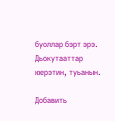буоллар бэрт эрэ. Дьокутааттар юерэтин, туьанын.

Добавить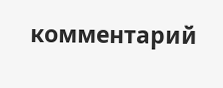комментарий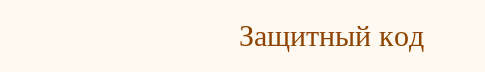Защитный код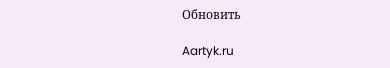Обновить

Aartyk.ru